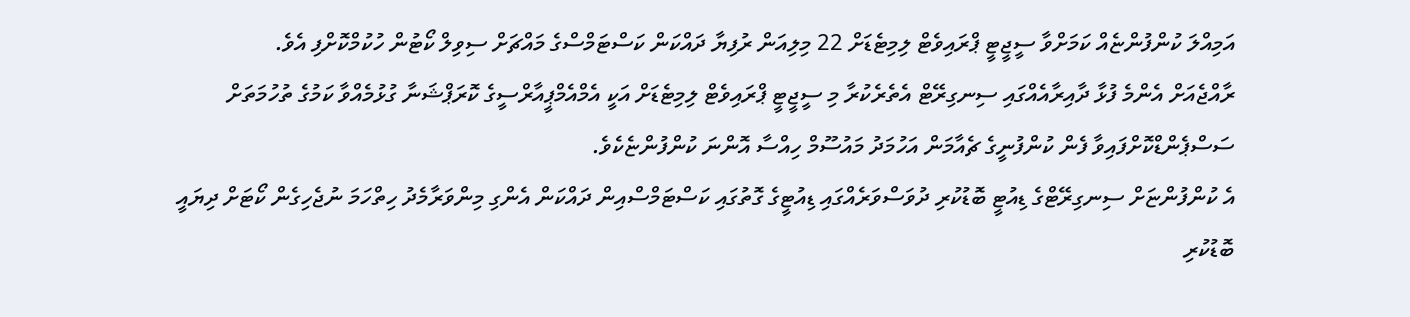އަމިއްލަ ކުންފުންޏެއް ކަމަށްވާ ސީޖީޓީ ޕްރައިވެޓް ލިމިޓެޑަށް 22 މިލިއަން ރުފިޔާ ދައްކަން ކަސްޓަމްސްގެ މައްޗަށް ސިވިލް ކޯޓުން ހުކުމްކޮށްފި އެވެ.
ރާއްޖެއަށް އެންމެ ފުޅާ ދާއިރާއެއްގައި ސިނގިރޭޓް އެތެރެކުރާ މި ސީޖީޓީ ޕްރައިވެޓް ލިމިޓެޑަށް އަކީ އެމްއެމްޕީއާރްސީގެ ކޮރަޕްޝަނާ ގުޅުމެއްވާ ކަމުގެ ތުހުމަތަށް ސަސްޕެންޑްކޮށްފައިވާ ފެން ކުންފުނީގެ ޗެއާމަން އަހުމަދު މައުސޫމް ހިއްސާ އޮންނަ ކުންފުންޏެކެވެ.
އެ ކުންފުންޏަށް ސިނގިރޭޓްގެ ޑިއުޓީ ބޮޑުކުރި ދުވަސްވަރެއްގައި ޑިއުޓީގެ ގޮތުގައި ކަސްޓަމްސްއިން ދައްކަން އެންގި މިންވަރާމެދު ހިތްހަމަ ނުޖެހިގެން ކޯޓަށް ދިޔައީ ބޮޑުކުރި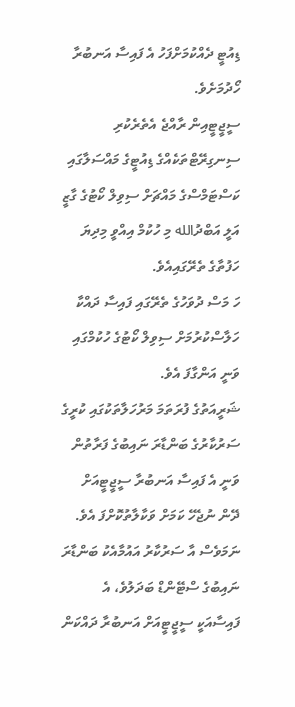ޑިއުޓީ ދެއްކުމަށްފަހު އެ ފައިސާ އަނބުރާ ހޯދުމަށެވެ.
ސީޖީޓީއިން ރާއްޖެ އެތެރެކުރި ސިނގިރޭޓްތަކެއްގެ ޑިއުޓީގެ މައްސަލާގައި ކަސްޓަމްސްގެ މައްޗަށް ސިވިލް ކޯޓުގެ ގާޒީ އަލީ އަބްދުالله މި ހުކުމް އިއްވީ މިދިޔަ ހަފުތާގެ ތެރޭގައިއެވެ.
ހަ މަސް ދުވަހުގެ ތެރޭގައި ފައިސާ ދައްކާ ހަލާސްކުރުމަށް ސިވިލް ކޯޓުގެ ހުކުމްގައި ވަނީ އަންގާފަ އެވެ.
ޝަރީއަތުގެ ފުރަތަމަ މަރުހަލާތަކުގައި ކުރީގެ ސަރުކާރުގެ ބަންޑާރަ ނައިބުގެ ފަރާތުން ވަނީ އެ ފައިސާ އަނބުރާ ސީޖީޓީއަށް ދޭން ނުޖެހޭ ކަމަށް ވަކާލާތުކޮށްފަ އެވެ. ނަމަވެސް އާ ސަރުކާރު އައުމާއެކު ބަންޑާރަ ނައިބުގެ ސްޓޭންޑް ބަދަލުވެ، އެ ފައިސާއަކީ ސީޖީޓީއަށް އަނބުރާ ދައްކަން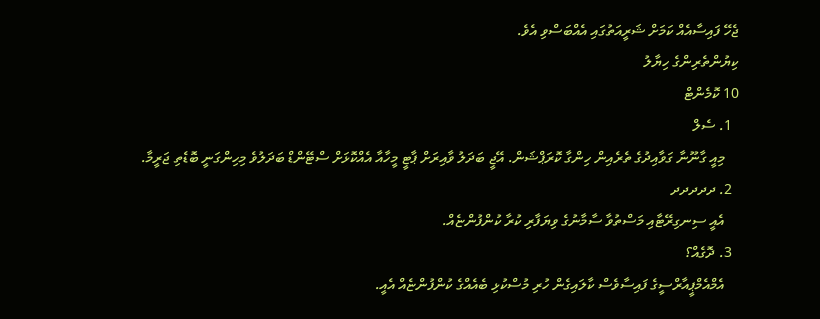ޖެހޭ ފައިސާއެއް ކަމަށް ޝަރީއަތުގައި އެއްބަސްވި އެވެ.
ކިޔުންތެރިންގެ ހިޔާލު
10 ކޮމެންޓް
  1. ސެލް
    މިއީ ގާނޫނާ ގަވާއިދުގެ ތެރެއިން ހިންގާ ކޮރަޕްޝަން. އޭޖީ ބަދަލު ވާއިރަށް ޕާޓީ މީހާއާ އެއްކޮޅަށް ސްޓޭންޑް ބަދަލުވެ މިހިންގަނީ ބޮޑެތި ޖަރީމާ.
  2. ދދދދދ
    އެއީ ސިނގިރޭޓާއި މަސްތުވާ ސާމާނުގެ ވިޔަފާރި ކުރާ ކުންފުންޏެއް.
  3. ދޮގެއް؟
    އެމްއެމްޕީއާރްސީގެ ފައިސާވެސް ކާލައިގެން ހުރި މުސްކުޅި ބެއެއްގެ ކުންފުންޏެއް އެއީ.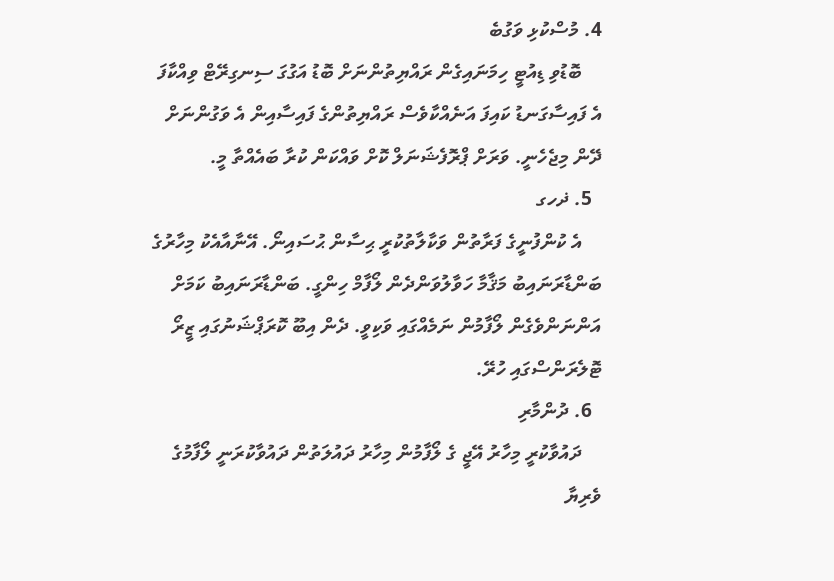4. މުސްކުޅި ވަގުބެ
    ބޮޑުވި ޑިއުޓީ ހިމަނައިގެން ރައްޔިތުންނަށް ބޮޑު އަގުގަ ސިނގިރޭޓް ވިއްކާފަ އެ ފައިސާގަނޑު ކައިފަ އަނެއްކާވެސް ރައްޔިތުންގެ ފައިސާއިން އެ ވަގުންނަށް ދޭން މިޖެހެނީ. ވަރަށް ޕްރޮފެޝަނަލް ކޮށް ވައްކަން ކުރާ ބައެއްތާ މީ.
  5. ޛހގ
    އެ ކުންފުނީގެ ފަރާތުން ވަކާލާތުކުރީ ޙިސާން ޙުސައިނޯ. އޭނާއާއެކު މިހާރުގެ ބަންޑާރަނައިބު މަޤާމާ ހަވާލުވަންދެން ލޯފާމް ހިންގީ. ބަންޑާރަނައިބު ކަމަށް އަންނަންވެގެން ލޯފާމުން ނަމެއްގައި ވަކިވީ. ދެން އިބޫ ކޮރަޕްޝަނުގައި ޒީރޯ ޓޮލެރަންސްގައި ހުރޭ.
  6. ދުންމާރި
    ދައުވާކުރީ މިހާރު އޭޖީ ގެ ލޯފާމުން މިހާރު ދައުލަތުން ދައުވާކުރަނީ ލޯފާމުގެ ވެރިޔާ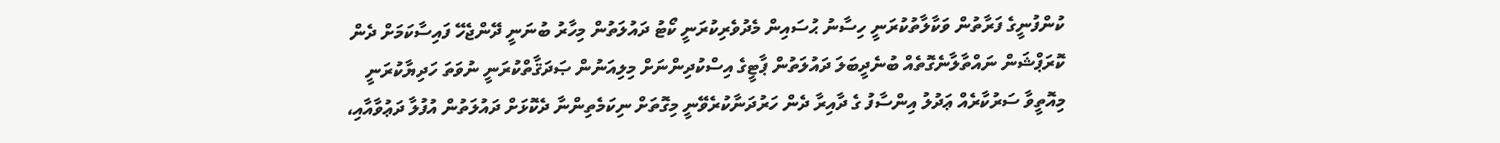ކުންފުނީގެ ފަރާތުން ވަކާލާތުކުރަނީ ހިސާނު ޙުސައިން މެދުވެރިކުރަނީ ކޯޓު ދައުލަތުން މިހާރު ބުނަނީ ދޭންޖެހޭ ފައިސާކަމަށް ދެން ކޮރަޕްޝަން ނައްތާލާނެގޮތެއް ބުނެދީބަލަ ދައުލަތުން ޕާޓީގެ އިސްކުދިންނަށް މިލިއަނުން ޞަދަޤާތްކުރަނީ ނުވަތަ ހަދިޔާކުރަނީ މިއޮތީވާ ސަރުކާރެއް ޢަދުލު އިންސާފު ގެ ދާއިރާ ދެން ހަރުދަނާކުރެވޭނީ މިގޮތަށް ނިކަމެތިންނާ ދެކޮޅަށް ދައުލަތުން އުފުލާ ދަޢުވާއާއި،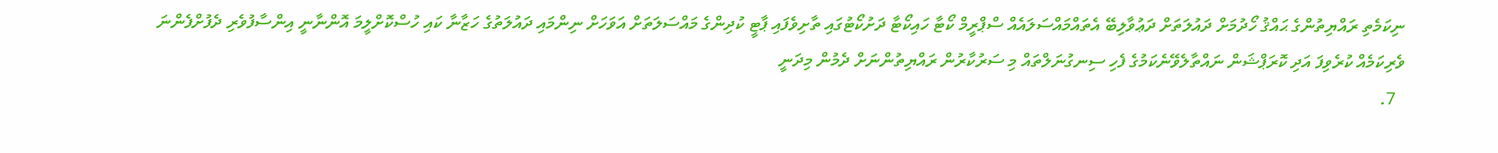ނިކަމެތި ރައްޔިތުންގެ ޙައްޤު ހޯދުމަށް ދައުލަތަށް ދަޢުވާލިބޭ އެތައްމައްސަލައެއް ސްޕްރީމް ކޯޓާ ހައިކޯޓާ ދަށުކޯޓުގައި ތާށިވެފައި ޕާޓީ ކުދިންގެ މައްސަލަތަށް އަވަހަށް ނިންމައި ދައުލަތުގެ ހަޒާނާ ކައި ހުސްކޮށްލީމަ އޮންނާނީ އިންސާފުވެރި ދެފުށްފެންނަ ވެރިކަމެއް ކުރެވިފަ އަދި ކޮރަޕްޝަން ނައްތާލެވޭނެކަމުގެ ފެހި ސިނގުނަލްތައް މި ސަރުކާރުން ރައްޔިތުންނަށް ދެމުން މިދަނީ
  7.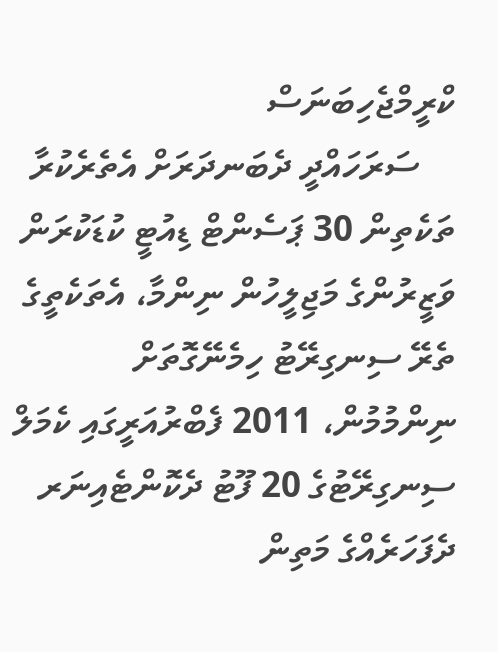ކްރީމްޖެހިބަނަސް
    ސަރަހައްދީ ދެބަނދަރަށް އެތެރެކުރާ ތަކެތިން 30 ޕަސެންޓް ޑިއުޓީ ކުޑަކުރަން ވަޒީރުންގެ މަޖިލީހުން ނިންމާ، އެތަކެތީގެ ތެރޭ ސިނގިރޭޓު ހިމެނޭގޮތަށް ނިންމުމުން، 2011 ފެބްރުއަރީގައި ކެމަލް ސިނގިރޭޓުގެ 20 ފޫޓު ދެކޮންޓެއިނަރ ދެފަހަރެއްގެ މަތިން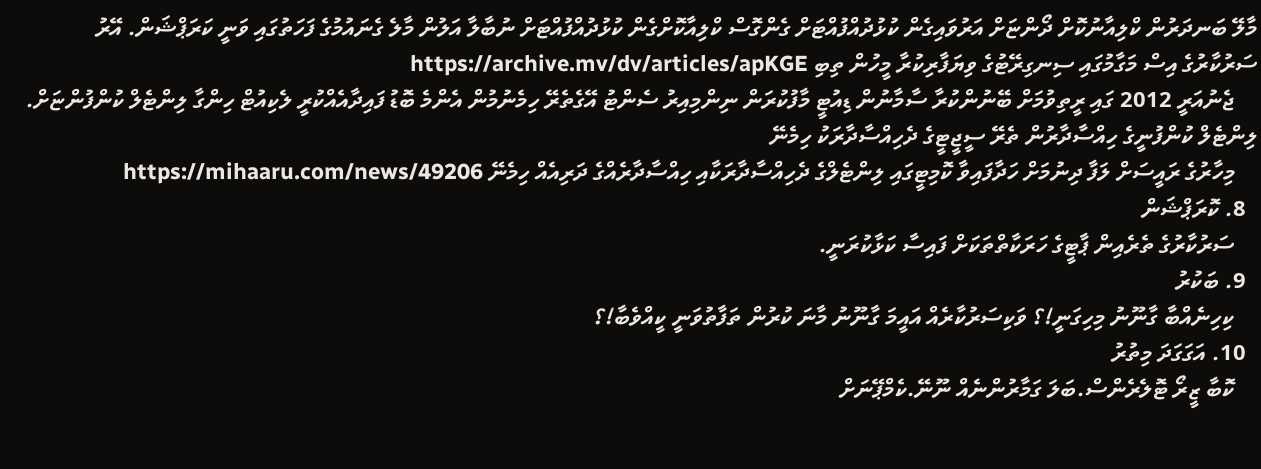މާލޭ ބަނދަރުން ކްލިއާނުކޮށް ދޯންޏަށް އަރުވައިގެން ކުޅުދުއްފުއްޓަށް ގެންގޮސް ކްލިއާކޮށްގެން ކުޅުދުއްފުއްޓަށް ނުބާލާ އަލުން މާލެ ގެނައުމުގެ ފަހަތުގައި ވަނީ ކަރަޕްޝަން. އޭރު ސަރުކާރުގެ އިސް މަގާމުގައި ސިނގިރޭޓުގެ ވިޔަފާރިކުރާ މީހުން ތިބި https://archive.mv/dv/articles/apKGE
    ޖެނުއަރީ 2012 ގައި ރީތިވުމަށް ބޭނުންކުރާ ސާމާނުން ޑިއުޓީ މާފުކުރަން ނިންމިއިރު ސެންޓު އޭގެތެރޭ ހިމެނުމުން އެންމެ ބޮޑު ފައިދާއެއްކުރީ ލެކިއުޓް ހިންގާ ލިންޓެލް ކުންފުންޏަށް. ލިންޓެލް ކުންފުނީގެ ހިއްސާދާރުން ތެރޭ ސީޖީޓީގެ ދެހިއްސާދާރަކު ހިމެނޭ
    މިހާރުގެ ރައީސަށް ލަފާ ދިނުމަށް ހަދާފައިވާ ކޮމިޓީގައި ލިންޓެލްގެ ދެހިއްސާދާރަކާއި ހިއްސާދާރެއްގެ ދަރިއެއް ހިމެނޭ https://mihaaru.com/news/49206
  8. ކޮރަޕްޝަން
    ސަރުކާރުގެ ތެރެއިން ޕާޓީގެ ހަރަކާތްތަކަށް ފައިސާ ކަޅާކުރަނީ.
  9. ބަކުރު
    ކިހިނެއްބާ ގާނޫނު މިހިގަނީ!؟ ވަކިސަރުކާރެއް އައީމަ ގާނޫނު މާނަ ކުރުން ތަފާތުވަނީ ކީއްވެބާ!؟
  10. އަގަގަދަ މިތުރު
    ކޮބާ ޒީރޯ ޓޮލެރެންސް.ބަލަ ގަމާރުންނެއް ނޫނޭ.ކެމްޕޭނަށް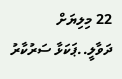22 މިލިޔަށް ދަވާލީ..ޕަކަޅާ ސަރުކާރު